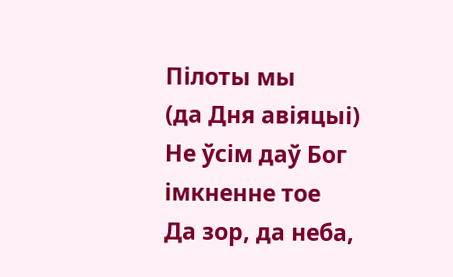Пілоты мы
(да Дня авіяцыі)
Не ўсім даў Бог імкненне тое
Да зор, да неба,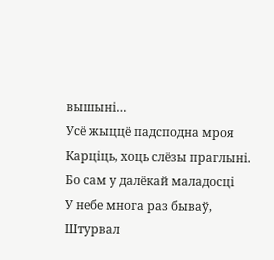вышыні…
Усё жыццё падсподна мроя
Карціць, хоць слёзы праглыні.
Бо сам у далёкай маладосці
У небе многа раз бываў,
Штурвал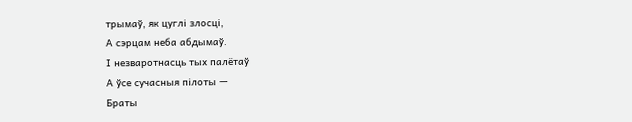трымаў, як цуглі злосці,
А сэрцам неба абдымаў.
І незваротнасць тых палётаў
А ўсе сучасныя пілоты —
Браты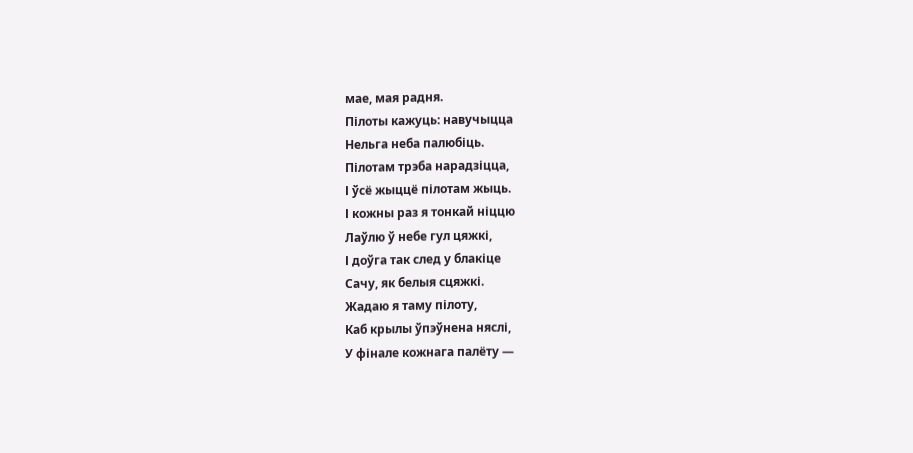мае, мая радня.
Пілоты кажуць: навучыцца
Нельга неба палюбіць.
Пілотам трэба нарадзіцца,
І ўсё жыццё пілотам жыць.
І кожны раз я тонкай ніццю
Лаўлю ў небе гул цяжкі,
І доўга так след у блакіце
Сачу, як белыя сцяжкі.
Жадаю я таму пілоту,
Каб крылы ўпэўнена няслі,
У фінале кожнага палёту —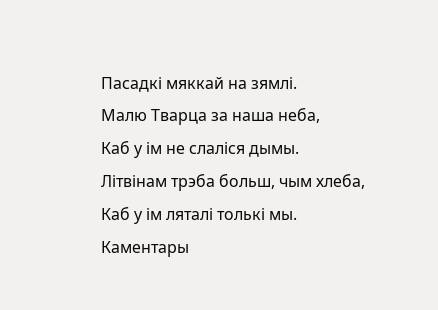Пасадкі мяккай на зямлі.
Малю Тварца за наша неба,
Каб у ім не слаліся дымы.
Літвінам трэба больш, чым хлеба,
Каб у ім ляталі толькі мы.
Каментары